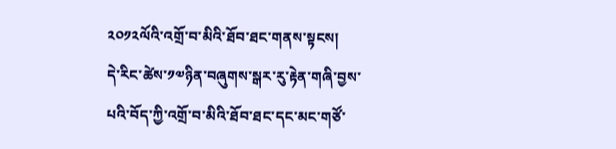༢༠༡༢ལོའི་འགྲོ་བ་མིའི་ཐོབ་ཐང་གནས་སྟངས།
དེ་རིང་ཚེས་༡༧ཉིན་བཞུགས་སྒར་རུ་རྟེན་གཞི་བྱས་པའི་བོད་ཀྱི་འགྲོ་བ་མིའི་ཐོབ་ཐང་དང་མང་གཙོ་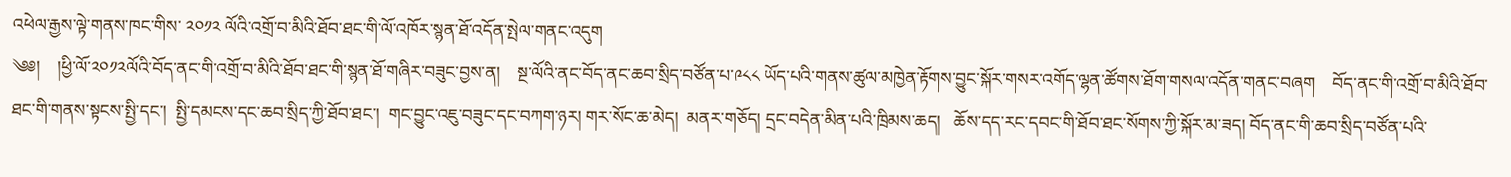འཕེལ་རྒྱས་ལྟེ་གནས་ཁང་གིས་ ༢༠༡༢ ལོའི་འགྲོ་བ་མིའི་ཐོབ་ཐང་གི་ལོ་འཁོར་སྙན་ཐོ་འདོན་སྤེལ་གནང་འདུག
༄༅།    །ཕྱི་ལོ་༢༠༡༢ལོའི་བོད་ནང་གི་འགྲོ་བ་མིའི་ཐོབ་ཐང་གི་སྙན་ཐོ་གཞིར་བཟུང་བྱས་ན།    སྔ་ལོའི་ནང་བོད་ནང་ཆབ་སྲིད་བཙོན་པ་༩༨༨ ཡོད་པའི་གནས་ཚུལ་མཁྱེན་རྟོགས་བྱུང་སྐོར་གསར་འགོད་ལྷན་ཚོགས་ཐོག་གསལ་འདོན་གནང་བཞག    བོད་ནང་གི་འགྲོ་བ་མིའི་ཐོབ་ཐང་གི་གནས་སྟངས་སྤྱི་དང་།  སྤྱི་དམངས་དང་ཆབ་སྲིད་ཀྱི་ཐོབ་ཐང་།  གང་བྱུང་འཇུ་བཟུང་དང་བཀག་ཉར། གར་སོང་ཆ་མེད།  མནར་གཅོད། དྲང་བདེན་མིན་པའི་ཁྲིམས་ཆད།   ཆོས་དད་རང་དབང་གི་ཐོབ་ཐང་སོགས་ཀྱི་སྐོར་མ་ཟད། བོད་ནང་གི་ཆབ་སྲིད་བཙོན་པའི་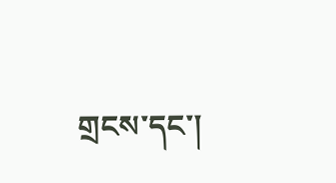གྲངས་དང་།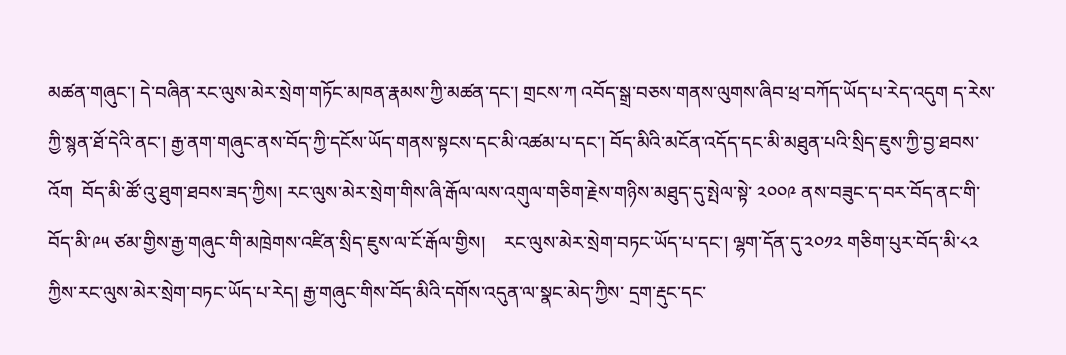མཚན་གཞུང་། དེ་བཞིན་རང་ལུས་མེར་སྲེག་གཏོང་མཁན་རྣམས་ཀྱི་མཚན་དང་། གྲངས་ཀ འབོད་སྒྲ་བཅས་གནས་ལུགས་ཞིབ་ཕྲ་བཀོད་ཡོད་པ་རེད་འདུག ད་རེས་ཀྱི་སྙན་ཐོ་དེའི་ནང་། རྒྱ་ནག་གཞུང་ནས་བོད་ཀྱི་དངོས་ཡོད་གནས་སྟངས་དང་མི་འཚམ་པ་དང་། བོད་མིའི་མངོན་འདོད་དང་མི་མཐུན་པའི་སྲིད་ཇུས་ཀྱི་བྱ་ཐབས་འོག  བོད་མི་ཚོ་འུ་ཐུག་ཐབས་ཟད་ཀྱིས། རང་ལུས་མེར་སྲེག་གིས་ཞི་རྒོལ་ལས་འགུལ་གཅིག་རྗེས་གཉིས་མཐུད་དུ་སྤེལ་སྟེ་ ༢༠༠༩ ནས་བཟུང་ད་བར་བོད་ནང་གི་བོད་མི་༩༥ ཙམ་གྱིས་རྒྱ་གཞུང་གི་མཁྲེགས་འཛིན་སྲིད་ཇུས་ལ་ངོ་རྒོལ་གྱིས།    རང་ལུས་མེར་སྲེག་བཏང་ཡོད་པ་དང་། ལྷག་དོན་དུ་༢༠༡༢ གཅིག་པུར་བོད་མི་༨༢ ཀྱིས་རང་ལུས་མེར་སྲེག་བཏང་ཡོད་པ་རེད། རྒྱ་གཞུང་གིས་བོད་མིའི་དགོས་འདུན་ལ་སྣང་མེད་ཀྱིས་ དྲག་རྡུང་དང་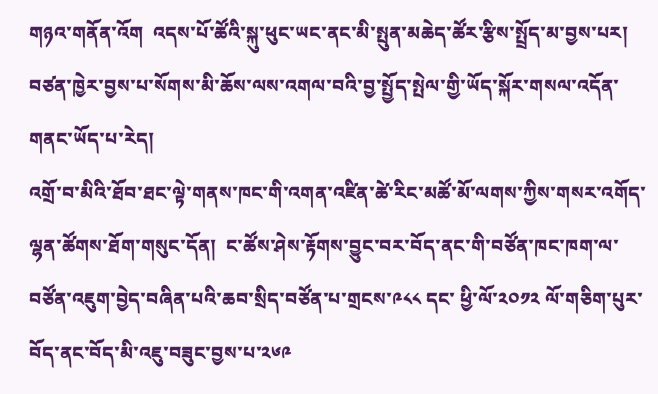གཉའ་གནོན་འོག  འདས་པོ་ཚོའི་སྐུ་ཕུང་ཡང་ནང་མི་སྤུན་མཆེད་ཚོར་རྩིས་སྤྲོད་མ་བྱས་པར། བཙན་ཁྱེར་བྱས་པ་སོགས་མི་ཆོས་ལས་འགལ་བའི་བྱ་སྤྱོད་སྤེལ་གྱི་ཡོད་སྐོར་གསལ་འདོན་གནང་ཡོད་པ་རེད།
འགྲོ་བ་མིའི་ཐོབ་ཐང་ལྟེ་གནས་ཁང་གི་འགན་འཛིན་ཚེ་རིང་མཚོ་མོ་ལགས་ཀྱིས་གསར་འགོད་ལྷན་ཚོགས་ཐོག་གསུང་དོན།  ང་ཚོས་ཤེས་རྟོགས་བྱུང་བར་བོད་ནང་གི་བཙོན་ཁང་ཁག་ལ་བཙོན་འཇུག་བྱེད་བཞིན་པའི་ཆབ་སྲིད་བཙོན་པ་གྲངས་༩༨༨ དང་ ཕྱི་ལོ་༢༠༡༢ ལོ་གཅིག་པུར་བོད་ནང་བོད་མི་འཇུ་བཟུང་བྱས་པ་༢༦༩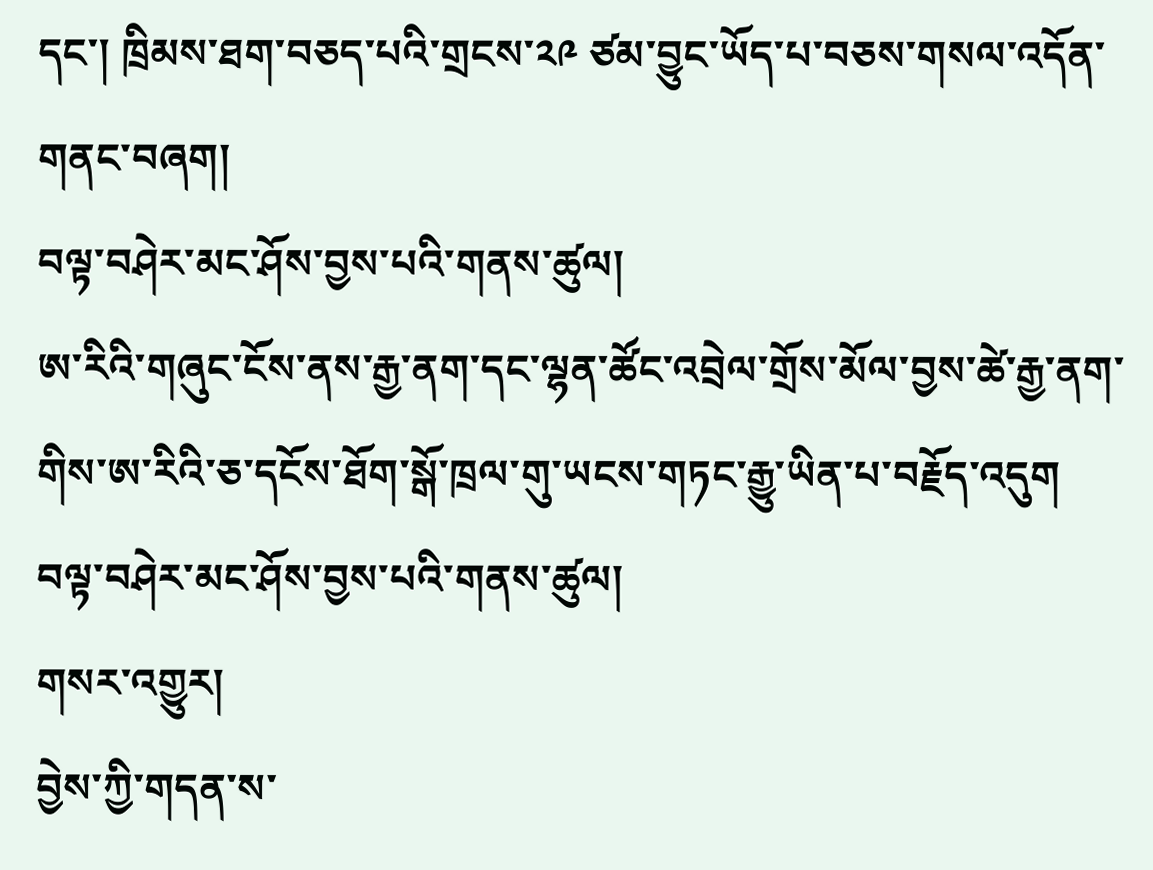དང་། ཁྲིམས་ཐག་བཅད་པའི་གྲངས་༢༩ ཙམ་བྱུང་ཡོད་པ་བཅས་གསལ་འདོན་གནང་བཞག།
བལྟ་བཤེར་མང་ཤོས་བྱས་པའི་གནས་ཚུལ།
ཨ་རིའི་གཞུང་ངོས་ནས་རྒྱ་ནག་དང་ལྷན་ཚོང་འབྲེལ་གྲོས་མོལ་བྱས་ཚེ་རྒྱ་ནག་གིས་ཨ་རིའི་ཅ་དངོས་ཐོག་སྒོ་ཁྲལ་གུ་ཡངས་གཏང་རྒྱུ་ཡིན་པ་བརྗོད་འདུག
བལྟ་བཤེར་མང་ཤོས་བྱས་པའི་གནས་ཚུལ།
གསར་འགྱུར།
བྱེས་ཀྱི་གདན་ས་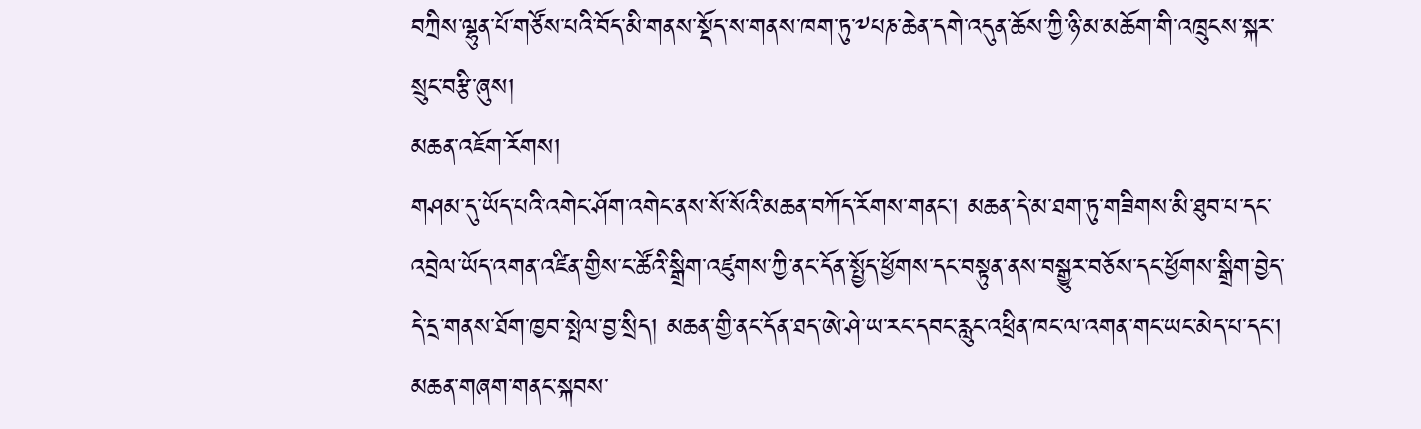བཀྲིས་ལྷུན་པོ་གཙོས་པའི་བོད་མི་གནས་སྡོད་ས་གནས་ཁག་ཏུ་༸པཎ་ཆེན་དགེ་འདུན་ཆོས་ཀྱི་ཉི་མ་མཆོག་གི་འཁྲུངས་སྐར་སྲུང་བརྩི་ཞུས།
མཆན་འཇོག་རོགས།
གཤམ་དུ་ཡོད་པའི་འགེང་ཤོག་འགེང་ནས་སོ་སོའི་མཆན་བཀོད་རོགས་གནང་། མཆན་དེ་མ་ཐག་ཏུ་གཟིགས་མི་ཐུབ་པ་དང་འབྲེལ་ཡོད་འགན་འཛིན་གྱིས་ང་ཚོའི་སྒྲིག་འཛུགས་ཀྱི་ནང་དོན་སྤྱོད་ཕྱོགས་དང་བསྟུན་ནས་བསྒྱུར་བཅོས་དང་ཕྱོགས་སྒྲིག་བྱེད་དེ་དྲ་གནས་ཐོག་ཁྱབ་སྤེལ་བྱ་སྲིད། མཆན་གྱི་ནང་དོན་ཐད་ཨེ་ཤེ་ཡ་རང་དབང་རླུང་འཕྲིན་ཁང་ལ་འགན་གང་ཡང་མེད་པ་དང་། མཆན་གཞག་གནང་སྐབས་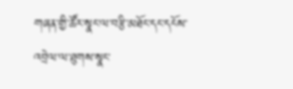གཞན་གྱི་ཚོར་སྣང་ལ་བརྩི་མཐོང་དང་དངོས་འབྲེལ་ལ་ཐུགས་སྣང་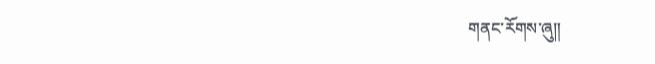གནང་རོགས་ཞུ༎